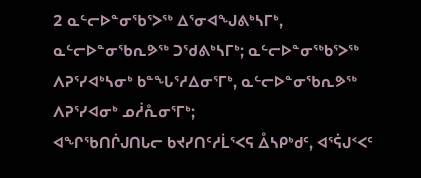2 ᓇᓪᓕᐅᓐᓂᖃᕐᐳᖅ ᐃᕐᓂᐊᖑᕕᒃᓴᒥᒃ, ᓇᓪᓕᐅᓐᓂᖃᕆᕗᖅ ᑐᖁᕕᒃᓴᒥᒃ; ᓇᓪᓕᐅᓐᓂᖅᑲᕐᐳᖅ ᐱᕈᕐᓯᐊᒃᓴᓂᒃ ᑲᓐᖓᕐᓱᐃᓂᕐᒥᒃ, ᓇᓪᓕᐅᓐᓂᖃᕆᕗᖅ ᐱᕈᕐᓯᐊᓂᒃ ᓄᓲᕅᓂᕐᒥᒃ;
ᐊᖏᖃᑎᒌᒍᑎᒐᓕ ᑲᔪᓯᑎᑦᓱᒫᕐᐸᕋ ᐂᓴᑭᒃᑯᑦ, ᐊᕐᕌᒍᑉᐸᑦ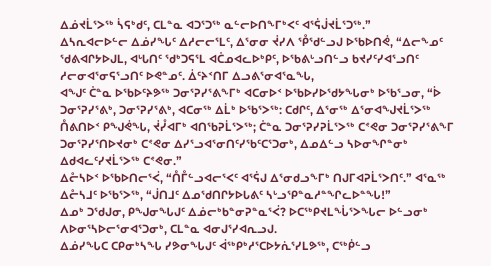ᐃᓅᔪᒫᕐᐳᖅ ᓵᕋᒃᑯᑦ, ᑕᒪᓐᓇ ᐊᑐᕐᑐᖅ ᓇᓪᓕᐅᑎᖕᒥᒃᐸᑦ ᐊᕐᕌᒎᔪᒫᕐᑐᖅ.”
ᐃᓴᕆᐊᓕᐅᓪᓕ ᐃᓅᓯᖓᑦ ᐃᓱᓕᓕᕐᒪᑦ, ᐃᕐᓂᓂ ᔫᓯᐱ ᕾᖁᓪᓗᒍ ᐅᖃᐅᑎᕚ, “ᐃᓕᖕᓄᑦ ᖁᕕᐊᒋᔭᐅᒍᒪ, ᐊᒡᒐᑎᑦ ᖁᒃᑐᕋᕐᒪ ᐊᑖᓄᐊᓚᐅᒃᑭᑦ, ᐅᖃᕕᒡᓗᑎᓪᓗ ᑲᔪᓯᑦᓯᐊᕐᓗᑎᑦ ᓱᓕᓂᐊᕐᓂᕋᕐᓗᑎᑦ ᐅᕙᓐᓄᑦ. ᐄᑦᔨᑉᑎᒥ ᐃᓗᕕᕐᓂᐊᕐᓇᖓ,
ᐊᖑᑦ ᑖᓐᓇ ᐅᖃᐅᑦᔨᕗᖅ ᑐᓂᕐᕈᓯᕐᕕᖕᒥᒃ ᐊᑕᓂᐅᑉ ᐅᖃᐅᓯᐅᖁᔭᖓᓂᒃ ᐅᖃᕐᓗᓂ, “ᐆ ᑐᓂᕐᕈᓯᕐᕕᒃ, ᑐᓂᕐᕈᓯᕐᕕᒃ, ᐊᑕᓂᖅ ᐃᒫᒃ ᐅᖃᕐᐳᖅ: ᑕᑯᒋᑦ, ᐃᕐᓂᖅ ᐃᕐᓂᐊᖑᔪᒫᕐᐳᖅ ᑍᕕᑎᐅᑉ ᑭᖑᕚᖓ, ᔫᓮᐊᒥᒃ ᐊᑎᖃᕈᒫᕐᐳᖅ; ᑖᓐᓇ ᑐᓂᕐᕈᓯᕈᒫᕐᐳᖅ ᑕᕝᕙᓂ ᑐᓂᕐᕈᓯᕐᕕᖕᒥ ᑐᓂᕐᕈᓯᕐᑎᐅᔪᓂᒃ ᑕᕝᕙᓂ ᐃᓯᕐᓗᐊᕐᓂᑎᑦᓯᖃᑦᑕᕐᑐᓂᒃ, ᐃᓄᐃᓪᓗ ᓴᐅᓂᖏᓐᓂᒃ ᐃᑯᐊᓚᑦᓯᔪᒫᕐᐳᖅ ᑕᕝᕙᓂ.”
ᐃᓔᓴᐅᑉ ᐅᖃᐅᑎᓕᕐᐹ, “ᑍᒤᓪᓗᐊᓕᕐᐸᑦ ᐊᕐᕌᒍ ᐃᕐᓂᑯᓗᖕᒥᒃ ᑎᒍᒥᐊᕈᒫᕐᐳᑎᑦ.” ᐊᕐᓇᖅ ᐃᓔᓴᒧᑦ ᐅᖃᕐᐳᖅ, “ᒎᑎᒧᑦ ᐃᓄᖁᑎᒋᔭᐅᒐᕕᑦ ᓴᒡᓗᕿᓐᓇᓱᓐᖏᓚᐅᓐᖓ!”
ᐃᓄᒃ ᑐᖁᒍᓂ, ᑭᖑᓂᖓᒍᑦ ᐃᓅᓕᒃᑲᓐᓂᕈᓐᓇᕐᐹ? ᐅᑕᖅᑭᔪᒪᖔᕐᐳᖓᓕ ᐅᓪᓗᓂᒃ ᐱᐅᓂᕐᓴᐅᓕᕐᓂᐊᕐᑐᓂᒃ, ᑕᒪᓐᓇ ᐊᓂᒍᕐᓯᐊᕆᓗᒍ.
ᐃᓅᓯᖓᑕ ᑕᑭᓂᒃᓴᖓ ᓯᕗᓂᖓᒍᑦ ᐋᖅᑭᒃᓱᕐᑕᐅᔭᕇᕐᓯᒪᕗᖅ, ᑕᖅᑮᓪᓗ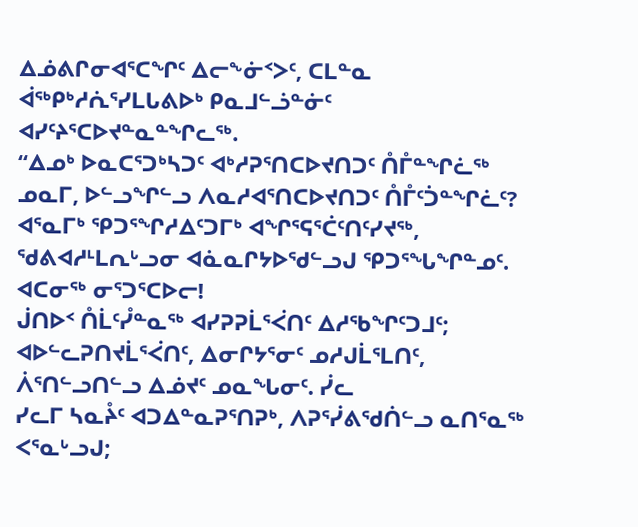ᐃᓅᕕᒋᓂᐊᕐᑕᖏᑦ ᐃᓕᖕᓃᑉᐳᑦ, ᑕᒪᓐᓇ ᐋᖅᑭᒃᓱᕇᕐᓯᒪᒐᕕᐅᒃ ᑭᓇᒧᓪᓘᓐᓃᑦ ᐊᓯᑦᔨᕐᑕᐅᔪᓐᓇᓐᖏᓚᖅ.
“ᐃᓄᒃ ᐅᓇᑕᕐᑐᒃᓴᑐᑦ ᐊᒃᓱᕈᕐᑎᑕᐅᔪᑎᑐᑦ ᑍᒤᓐᖏᓛᖅ ᓄᓇᒥ, ᐅᓪᓗᖏᓪᓗ ᐱᓇᓱᐊᕐᑎᑕᐅᔪᑎᑐᑦ ᑍᒤᑦᑑᓐᖏᓛᑦ?
ᐊᕐᓇᒥᒃ ᕿᑐᕐᖏᓱᐃᑦᑐᒥᒃ ᐊᖏᕐᕋᕐᑖᑦᑎᑦᓯᔪᖅ, ᖁᕕᐊᓱᒻᒪᕆᒡᓗᓂ ᐊᓈᓇᒋᔭᐅᖁᓪᓗᒍ ᕿᑐᕐᖓᖏᓐᓄᑦ. ᐊᑕᓂᖅ ᓂᕐᑐᕐᑕᐅᓕ!
ᒎᑎᐅᑉ ᑍᒫᑦᓮᓐᓇᖅ ᐊᓯᕈᕈᒫᕐᐹᑎᑦ ᐃᓱᖃᖏᑦᑐᒧᑦ; ᐊᐅᓪᓚᕈᑎᔪᒫᕐᐹᑎᑦ, ᐃᓂᒋᔭᕐᓂᑦ ᓄᓱᒍᒫᕐᒪᑎᑦ, ᐲᕐᑎᓪᓗᑎᓪᓗ ᐃᓅᔪᑦ ᓄᓇᖓᓂᑦ. ᓰᓚ
ᓯᓚᒥ ᓴᓇᔧᑦ ᐊᑐᐃᓐᓇᕈᕐᑎᕈᒃ, ᐱᕈᕐᓰᕕᖁᑏᓪᓗ ᓇᑎᕐᓇᖅ ᐸᕐᓇᒡᓗᒍ;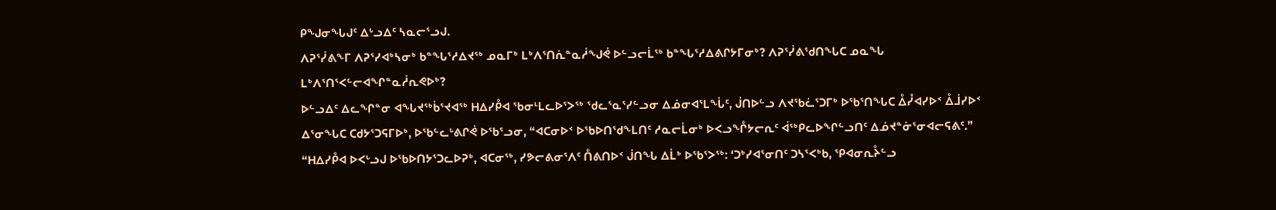ᑭᖑᓂᖓᒍᑦ ᐃᒡᓗᐃᑦ ᓴᓇᓕᕐᓗᒍ.
ᐱᕈᕐᓰᕕᖕᒥ ᐱᕈᕐᓯᐊᒃᓴᓂᒃ ᑲᓐᖓᕐᓱᐃᔪᖅ ᓄᓇᒥᒃ ᒪᒃᐱᕐᑎᕇᓐᓇᓲᖑᕚ ᐅᓪᓗᓕᒫᖅ ᑲᓐᖓᕐᓱᐃᕕᒋᔭᒥᓂᒃ? ᐱᕈᕐᓰᕕᖁᑎᖓᑕ ᓄᓇᖓ ᒪᒃᐱᕐᑎᕐᐸᓪᓕᐊᖏᓐᓇᓲᕆᕙᐅᒃ?
ᐅᓪᓗᐃᑦ ᐃᓚᖏᓐᓂ ᐊᖓᔪᖅᑳᕐᔪᐊᖅ ᕼᐃᓯᑬᐊ ᖃᓂᒻᒪᓚᐅᕐᐳᖅ ᖁᓚᕐᓇᕐᓯᓪᓗᓂ ᐃᓅᓂᐊᕐᒪᖔᑦ, ᒎᑎᐅᓪᓗ ᐱᔪᖃᓛᕐᑐᒥᒃ ᐅᖃᕐᑎᖓᑕ ᐂᓮᐊᓯᐅᑉ ᐂᒨᓯᐅᑉ ᐃᕐᓂᖓᑕ ᑕᑯᔭᕐᑐᕋᒥᐅᒃ, ᐅᖃᓪᓚᒡᕕᒋᕚ ᐅᖃᕐᓗᓂ, “ᐊᑕᓂᐅᑉ ᐅᖃᐅᑎᖁᖕᒪᑎᑦ ᓱᓇᓕᒫᓂᒃ ᐅᐸᓗᖎᔭᓕᕆᑦ ᐋᖅᑭᓚᐅᖏᓪᓗᑎᑦ ᐃᓅᔪᓐᓃᕐᓂᐊᓕᕋᕕᑦ.”
“ᕼᐃᓯᑬᐊ ᐅᐸᒡᓗᒍ ᐅᖃᐅᑎᔭᕐᑐᓚᐅᕈᒃ, ᐊᑕᓂᖅ, ᓯᕗᓕᕕᓂᕐᐱᑦ ᑍᕕᑎᐅᑉ ᒎᑎᖓ ᐃᒫᒃ ᐅᖃᕐᐳᖅ: ‘ᑐᒃᓯᐊᕐᓂᑎᑦ ᑐᓴᕐᐸᒃᑲ, ᕿᐊᓂᕆᔧᓪᓗ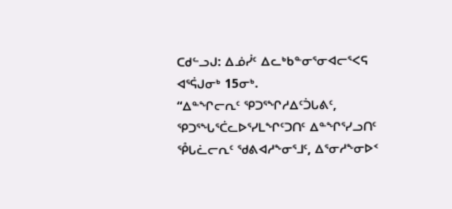ᑕᑯᓪᓗᒍ: ᐃᓅᓰᑦ ᐃᓚᒃᑲᓐᓂᕐᓂᐊᓕᕐᐸᕋ ᐊᕐᕌᒍᓂᒃ 15ᓂᒃ.
“ᐃᓐᖏᓕᕆᑦ ᕿᑐᕐᖏᓱᐃᑦᑑᒐᕕᑦ, ᕿᑐᕐᖓᕐᑖᓚᐅᕐᓯᒪᖏᑦᑐᑎᑦ ᐃᓐᖏᕐᓯᓗᑎᑦ ᕾᒐᓛᓕᕆᑦ ᖁᕕᐊᓱᖕᓂᕐᒧᑦ, ᐃᕐᓂᓱᖕᓂᐅᑉ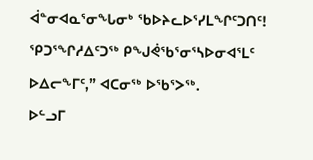ᐋᓐᓂᐊᓇᕐᓂᖓᓂᒃ ᖃᐅᔨᓚᐅᕐᓯᒪᖏᑦᑐᑎᑦ! ᕿᑐᕐᖏᓱᐃᑦᑐᖅ ᑭᖑᕚᖃᕐᓂᕐᓴᐅᓂᐊᕐᒪᑦ ᐅᐃᓕᖕᒥᑦ,” ᐊᑕᓂᖅ ᐅᖃᕐᐳᖅ.
ᐅᓪᓗᒥ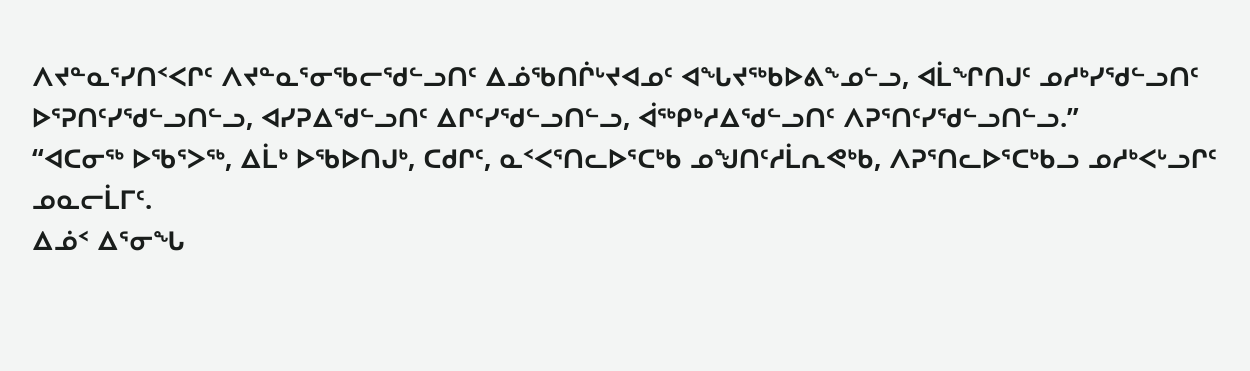ᐱᔪᓐᓇᕐᓯᑎᑉᐸᒋᑦ ᐱᔪᓐᓇᕐᓂᖃᓕᖁᓪᓗᑎᑦ ᐃᓅᖃᑎᒌᒡᔪᐊᓄᑦ ᐊᖓᔪᖅᑲᐅᕕᖕᓄᓪᓗ, ᐊᒫᖏᑎᒍᑦ ᓄᓱᒃᓯᖁᓪᓗᑎᑦ ᐅᕐᕈᑎᑦᓯᖁᓪᓗᑎᓪᓗ, ᐊᓯᕈᐃᖁᓪᓗᑎᑦ ᐃᒋᑦᓯᖁᓪᓗᑎᓪᓗ, ᐋᖅᑭᒃᓱᐃᖁᓪᓗᑎᑦ ᐱᕈᕐᑎᑦᓯᖁᓪᓗᑎᓪᓗ.”
“ᐊᑕᓂᖅ ᐅᖃᕐᐳᖅ, ᐃᒫᒃ ᐅᖃᐅᑎᒍᒃ, ᑕᑯᒋᑦ, ᓇᑉᐸᕐᑎᓚᐅᕐᑕᒃᑲ ᓄᖑᑎᑦᓱᒫᕆᕙᒃᑲ, ᐱᕈᕐᑎᓚᐅᕐᑕᒃᑲᓗ ᓄᓱᒃᐸᒡᓗᒋᑦ ᓄᓇᓕᒫᒥᑦ.
ᐃᓅᑉ ᐃᕐᓂᖓ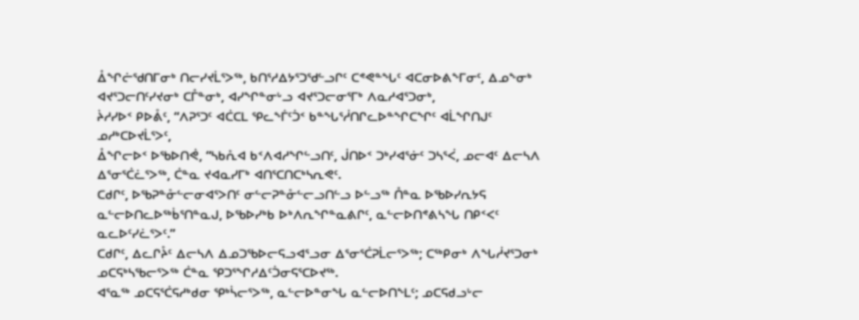ᐂᖏᓖᖁᑎᒥᓂᒃ ᑎᓕᓯᔪᒫᕐᐳᖅ, ᑲᑎᕐᓱᐃᔭᕐᑐᖁᓪᓗᒋᑦ ᑕᕝᕙᓐᖓᑦ ᐊᑕᓂᐅᕕᖕᒥᓂᑦ, ᐃᓄᖕᓂᒃ ᐊᔪᕐᑐᓕᑎᑦᓯᔪᓂᒃ ᑕᒤᓐᓂᒃ, ᐊᓯᖏᓐᓂᒡᓗ ᐊᔪᕐᑐᓕᓂᕐᒥᒃ ᐱᓇᓱᐊᕐᑐᓂᒃ,
ᔩᓱᓯᐅᑉ ᑭᐅᕔᑦ, “ᐱᕈᕐᑐᑦ ᐊᑖᑕᒪ ᕿᓚᖕᒦᑦᑑᑉ ᑲᓐᖓᕐᓲᑎᒋᓚᐅᓐᖏᑕᖏᑦ ᐊᒫᖏᑎᒍᑦ ᓄᓱᒃᑕᐅᔪᒫᕐᐳᑦ,
ᐂᖏᓕᐅᑉ ᐅᖃᐅᑎᕚ, “ᓴᑲᕅᐊ ᑲᑉᐱᐊᓱᖏᓪᓗᑎᑦ, ᒎᑎᐅᑉ ᑐᒃᓯᐊᕐᓃᑦ ᑐᓴᕐᐹ, ᓄᓕᐊᑦ ᐃᓕᓴᐱ ᐃᕐᓂᕐᑖᓛᕐᐳᖅ, ᑖᓐᓇ ᔪᐊᓇᓯᒥᒃ ᐊᑎᕐᑕᑎᑕᒃᓴᕆᕙᑦ.
ᑕᑯᒋᑦ, ᐅᖃᕈᓐᓁᓪᓕᓂᐊᕐᐳᑎᑦ ᓂᓪᓕᕈᓐᓁᓪᓕᓗᑎᓪᓗ ᐅᓪᓗᖅ ᑍᓐᓇ ᐅᖃᐅᓯᕆᔭᕋ ᓇᓪᓕᐅᑎᓚᐅᖅᑳᕐᑎᓐᓇᒍ, ᐅᖃᐅᓯᒃᑲ ᐅᒃᐱᕆᖏᓐᓇᕕᒋᑦ, ᓇᓪᓕᐅᑎᕝᕕᓴᖓ ᑎᑭᑉᐸᑦ ᓇᓚᐅᑦᓯᓛᕐᐳᑦ.”
ᑕᑯᒋᑦ, ᐃᓚᒋᔧᑦ ᐃᓕᓴᐱ ᐃᓄᑐᖃᐅᓕᕋᓗᐊᕐᓗᓂ ᐃᕐᓂᕐᑖᕈᒫᓕᕐᐳᖅ; ᑕᖅᑭᓂᒃ ᐱᖓᓲᔪᕐᑐᓂᒃ ᓄᑕᕋᒃᓴᖃᓕᕐᐳᖅ ᑖᓐᓇ ᕿᑐᕐᖏᓱᐃᑦᑑᓂᕋᕐᑕᐅᔪᖅ.
ᐊᕐᓇᖅ ᓄᑕᕋᕐᑖᕋᓱᒃᑯᓂ ᕿᒃᓵᓕᕐᐳᖅ, ᓇᓪᓕᐅᓐᓂᖓ ᓇᓪᓕᐅᑎᖕᒪᑦ; ᓄᑕᕋᑯᓗᒡᓕ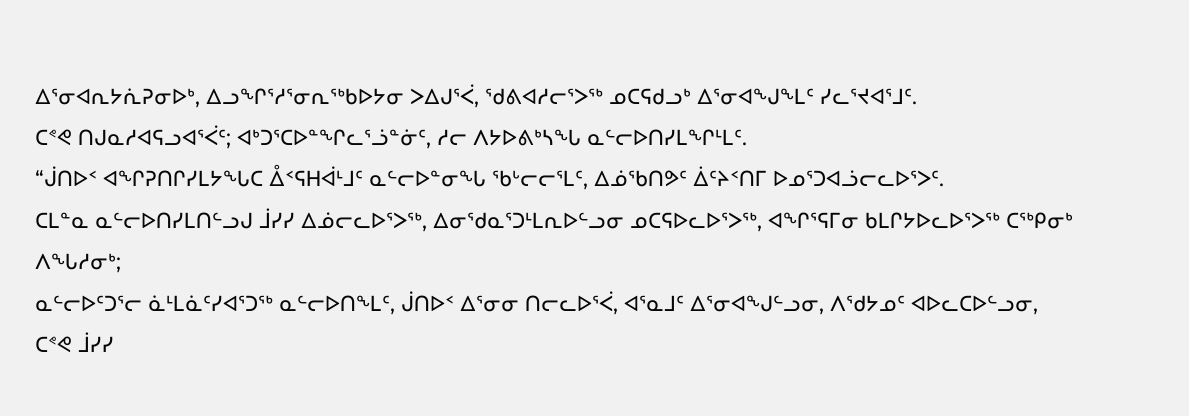ᐃᕐᓂᐊᕆᔭᕇᕈᓂᐅᒃ, ᐃᓗᖏᕐᓱᕐᓂᕆᖅᑲᐅᔭᓂ ᐳᐃᒍᕐᐹ, ᖁᕕᐊᓱᓕᕐᐳᖅ ᓄᑕᕋᑯᓗᒃ ᐃᕐᓂᐊᖑᖕᒪᑦ ᓯᓚᕐᔪᐊᕐᒧᑦ.
ᑕᕝᕙ ᑎᒍᓇᓱᐊᕋᓗᐊᕐᐹᑦ; ᐊᒃᑐᕐᑕᐅᓐᖏᓚᕐᓘᓐᓃᑦ, ᓱᓕ ᐱᔭᐅᕕᒃᓴᖓ ᓇᓪᓕᐅᑎᓯᒪᖏᒻᒪᑦ.
“ᒎᑎᐅᑉ ᐊᖏᕈᑎᒋᓯᒪᔭᖓᑕ ᐂᑉᕋᕼᐋᒻᒧᑦ ᓇᓪᓕᐅᓐᓂᖓ ᖃᒡᓕᓕᕐᒪᑦ, ᐃᓅᖃᑎᕗᑦ ᐄᑦᔨᑉᑎᒥ ᐅᓄᕐᑐᐊᓘᓕᓚᐅᕐᐳᑦ.
ᑕᒪᓐᓇ ᓇᓪᓕᐅᑎᓯᒪᑎᓪᓗᒍ ᒨᓯᓯ ᐃᓅᓕᓚᐅᕐᐳᖅ, ᐃᓂᖁᓇᕐᑐᒻᒪᕆᐅᓪᓗᓂ ᓄᑕᕋᐅᓚᐅᕐᐳᖅ, ᐊᖏᕐᕋᒥᓂ ᑲᒪᒋᔭᐅᓚᐅᕐᐳᖅ ᑕᖅᑭᓂᒃ ᐱᖓᓱᓂᒃ;
ᓇᓪᓕᐅᑦᑐᕐᓕ ᓈᒻᒪᓈᑦᓯᐊᕐᑐᖅ ᓇᓪᓕᐅᑎᖕᒪᑦ, ᒎᑎᐅᑉ ᐃᕐᓂᓂ ᑎᓕᓚᐅᕐᐹ, ᐊᕐᓇᒧᑦ ᐃᕐᓂᐊᖑᓪᓗᓂ, ᐱᖁᔭᓄᑦ ᐊᐅᓚᑕᐅᓪᓗᓂ,
ᑕᕝᕙ ᒨᓯᓯ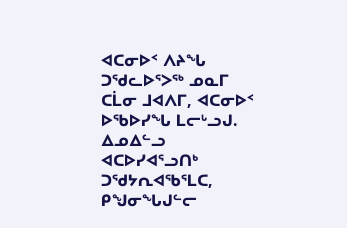ᐊᑕᓂᐅᑉ ᐱᔨᖓ ᑐᖁᓚᐅᕐᐳᖅ ᓄᓇᒥ ᑕᒫᓂ ᒧᐊᐱᒥ, ᐊᑕᓂᐅᑉ ᐅᖃᐅᓯᖓ ᒪᓕᒡᓗᒍ.
ᐃᓄᐃᓪᓗ ᐊᑕᐅᓯᐊᕐᓗᑎᒃ ᑐᖁᔭᕆᐊᖃᕐᒪᑕ, ᑭᖑᓂᖓᒍᓪᓕ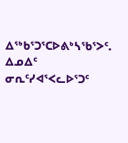ᐃᖅᑲᕐᑐᕐᑕᐅᕕᒃᓴᖃᕐᐳᑦ.
ᐃᓄᐃᑦ ᓂᕆᑦᓯᐊᕐᐸᓚᐅᕐᑐᑦ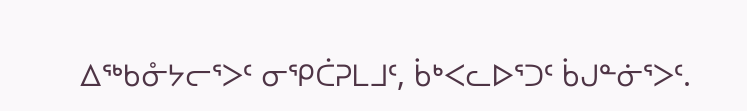ᐃᖅᑲᓁᔭᓕᕐᐳᑦ ᓂᕿᑖᕈᒪᒧᑦ, ᑳᒃᐸᓚᐅᕐᑐᑦ ᑳᒍᓐᓃᕐᐳᑦ.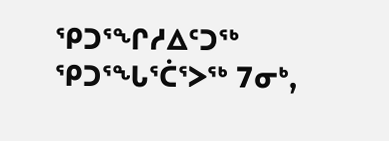ᕿᑐᕐᖏᓱᐃᑦᑐᖅ ᕿᑐᕐᖓᕐᑖᕐᐳᖅ 7ᓂᒃ,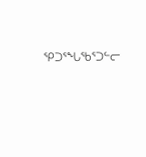ᕿᑐᕐᖓᖃᕐᑐᓪᓕ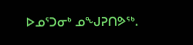ᐅᓄᕐᑐᓂᒃ ᓄᖑᕈᑎᕗᖅ.